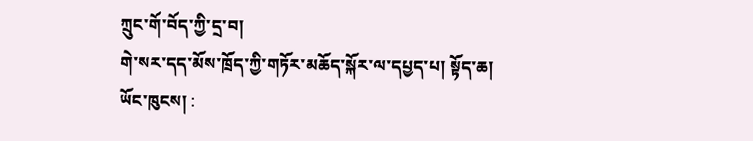ཀྲུང་གོ་བོད་ཀྱི་དྲ་བ།
གེ་སར་དད་མོས་ཁྲོད་ཀྱི་གཏོར་མཆོད་སྐོར་ལ་དཔྱད་པ། སྟོད་ཆ།
ཡོང་ཁུངས། :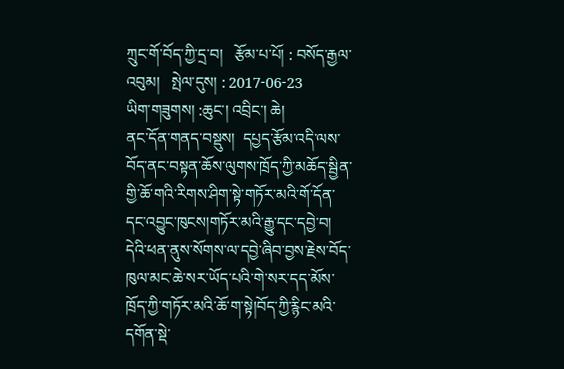ཀྲུང་གོ་བོད་ཀྱི་དྲ་བ།   རྩོམ་པ་པོ། : བསོད་རྒྱལ་འབུམ།   སྤེལ་དུས། : 2017-06-23
ཡིག་གཟུགས། :ཆུང་། འབྲིང་། ཆེ།
ནང་དོན་གནད་བསྡུས།  དཔྱད་རྩོམ་འདི་ལས་བོད་ནང་བསྟན་ཆོས་ལུགས་ཁྲོད་ཀྱི་མཆོད་སྦྱིན་གྱི་ཆོ་གའི་རིགས་ཤིག་སྟེ་གཏོར་མའི་གོ་དོན་དང་འབྱུང་ཁུངས།གཏོར་མའི་རྒྱུ་དང་དབྱེ་བ། དེའི་ཕན་ནུས་སོགས་ལ་དབྱེ་ཞིབ་བྱས་རྗེས་བོད་ཁུལ་མང་ཆེ་སར་ཡོད་པའི་གེ་སར་དད་མོས་ཁྲོད་ཀྱི་གཏོར་མའི་ཆོ་ག་སྟེ།བོད་ཀྱི་རྙིང་མའི་དགོན་སྡེ་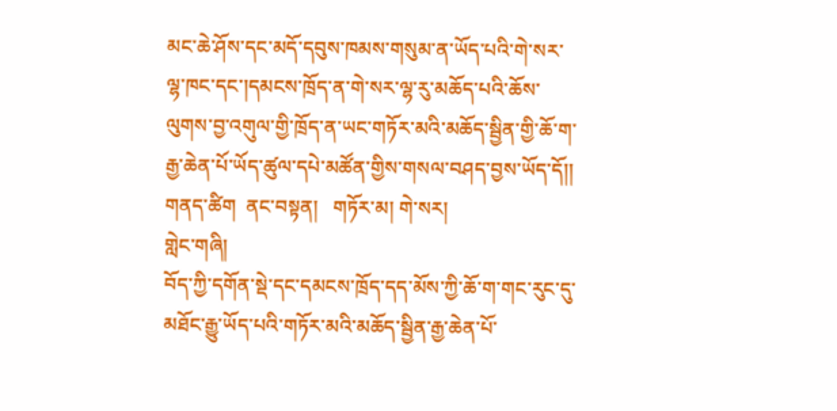མང་ཆེ་ཤོས་དང་མདོ་དབུས་ཁམས་གསུམ་ན་ཡོད་པའི་གེ་སར་ལྷ་ཁང་དང་།དམངས་ཁྲོད་ན་གེ་སར་ལྷ་རུ་མཆོད་པའི་ཆོས་ལུགས་བྱ་འགུལ་གྱི་ཁྲོད་ན་ཡང་གཏོར་མའི་མཆོད་སྦྱིན་གྱི་ཆོ་ག་རྒྱ་ཆེན་པོ་ཡོད་ཚུལ་དཔེ་མཚོན་གྱིས་གསལ་བཤད་བྱས་ཡོད་དོ།།
གནད་ཚིག  ནང་བསྟན།   གཏོར་མ། གེ་སར།
གླེང་གཞི།
བོད་ཀྱི་དགོན་སྡེ་དང་དམངས་ཁྲོད་དད་མོས་ཀྱི་ཆོ་ག་གང་རུང་དུ་མཐོང་རྒྱུ་ཡོད་པའི་གཏོར་མའི་མཆོད་སྦྱིན་རྒྱ་ཆེན་པོ་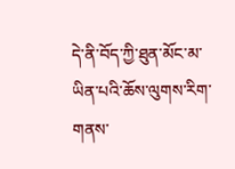དེ་ནི་བོད་ཀྱི་ཐུན་མོང་མ་ཡིན་པའི་ཆོས་ལུགས་རིག་གནས་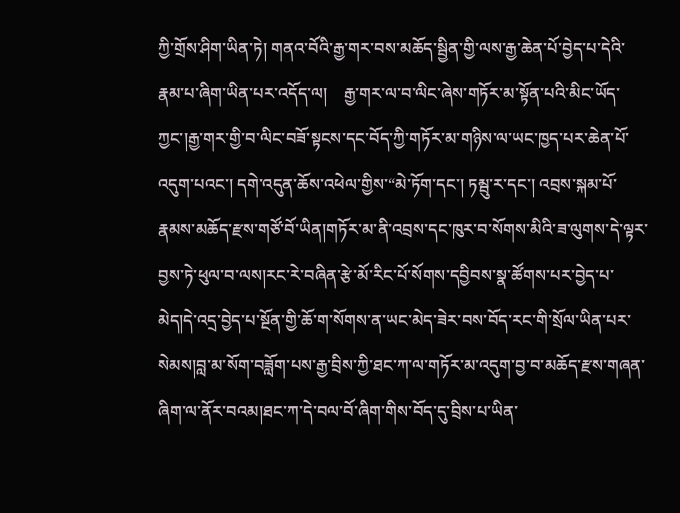ཀྱི་གྲོས་ཤིག་ཡིན་ཏེ། གནའ་བོའི་རྒྱ་གར་བས་མཆོད་སྦྱིན་གྱི་ལས་རྒྱ་ཆེན་པོ་བྱེད་པ་དེའི་རྣམ་པ་ཞིག་ཡིན་པར་འདོད་ལ།    རྒྱ་གར་ལ་བ་ལིང་ཞེས་གཏོར་མ་སྟོན་པའི་མིང་ཡོད་ཀྱང་།རྒྱ་གར་གྱི་བ་ལིང་བཟོ་སྟངས་དང་བོད་ཀྱི་གཏོར་མ་གཉིས་ལ་ཡང་ཁྱད་པར་ཆེན་པོ་འདུག་པའང་། དགེ་འདུན་ཆོས་འཕེལ་གྱིས་“མེ་ཏོག་དང་། ཏམྦུ་ར་དང་། འབྲས་སྐམ་པོ་རྣམས་མཆོད་རྫས་གཙོ་བོ་ཡིན།གཏོར་མ་ནི་འབྲས་དང་ཁུར་བ་སོགས་མིའི་ཟ་ལུགས་དེ་ལྟར་བྱས་ཏེ་ཕུལ་བ་ལས།རང་རེ་བཞིན་རྩེ་མོ་རིང་པོ་སོགས་དབྱིབས་སྣ་ཚོགས་པར་བྱེད་པ་མེད།དེ་འདྲ་བྱེད་པ་སྔོན་གྱི་ཆོ་ག་སོགས་ན་ཡང་མེད་ཟེར་བས་བོད་རང་གི་སྲོལ་ཡིན་པར་སེམས།བླ་མ་སོག་བཟློག་པས་རྒྱ་བྲིས་ཀྱི་ཐང་ཀ་ལ་གཏོར་མ་འདུག་བྱ་བ་མཆོད་རྫས་གཞན་ཞིག་ལ་ནོར་བའམ།ཐང་ཀ་དེ་བལ་བོ་ཞིག་གིས་བོད་དུ་བྲིས་པ་ཡིན་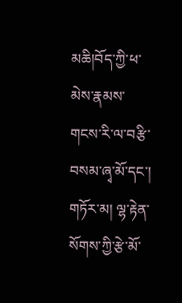མཆི།བོད་ཀྱི་ཕ་མེས་རྣམས་གངས་རི་ལ་བརྩི་བསམ་ཞྭ་མོ་དང་། གཏོར་མ། ལྷ་རྟེན་སོགས་ཀྱི་རྩེ་མོ་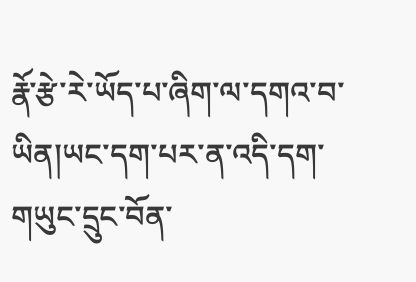རྣོ་རྩེ་རེ་ཡོད་པ་ཞིག་ལ་དགའ་བ་ཡིན།ཡང་དག་པར་ན་འདི་དག་གཡུང་དྲུང་བོན་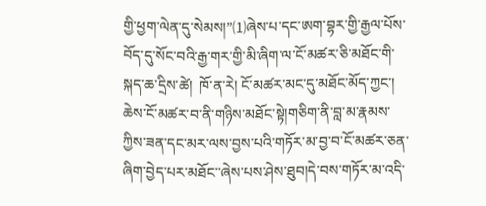གྱི་ཕྱག་ལེན་དུ་སེམས།”⑴ཞེས་པ་དང་ཨག་བྷར་གྱི་རྒྱལ་པོས་བོད་དུ་སོང་བའི་རྒྱ་གར་གྱི་མི་ཞིག་ལ་ངོ་མཚར་ཅི་མཐོང་གི་སྐད་ཆ་དྲིས་ཚེ།  ཁོ་ན་རེ། ངོ་མཚར་མང་དུ་མཐོང་མོད་ཀྱང་།  ཆེས་ངོ་མཚར་བ་ནི་གཉིས་མཐོང་སྟེ།གཅིག་ནི་བླ་མ་རྣམས་ཀྱིས་ཟན་དང་མར་ལས་བྱས་པའི་གཏོར་མ་བྱ་བ་ངོ་མཚར་ཅན་ཞིག་བྱེད་པར་མཐོང་་ཞེས་པས་ཤེས་ཐུབ།དེ་བས་གཏོར་མ་འདི་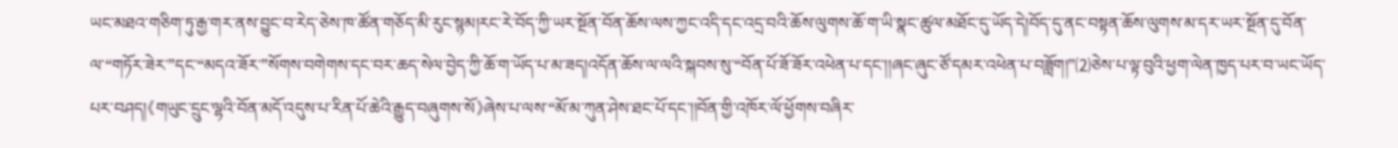ཡང་མཐའ་གཅིག་ཏུ་རྒྱ་གར་ནས་བྱུང་བ་རེད་ཅེས་ཁ་ཚོན་གཅོད་མི་རུང་སྙམ།རང་རེ་བོད་ཀྱི་ཡར་སྔོན་བོན་ཆོས་ལས་ཀྱང་འདི་དང་འདྲ་བའི་ཆོས་ལུགས་ཆོ་ག་ཡི་སྣང་ཚུལ་མཐོང་དུ་ཡོད་དེ།བོད་དུ་ནང་བསྟན་ཆོས་ལུགས་མ་དར་ཡར་སྔོན་དུ་བོན་ལ་“གཏོར་ཟེར་”དང་“མདའ་ཟོར་”སོགས་བགེགས་དང་བར་ཆད་སེལ་བྱེད་ཀྱི་ཆོ་ག་ཡོད་པ་མ་ཟད།འདོན་ཆོས་ལ་ལའི་སྐབས་སུ་“བོན་པོ་ཟོ་ཟོར་འཕེན་པ་དང་།།ཞང་ཞུང་ཙོ་དམར་འཕེན་པ་བཟློག།”⑵ཅེས་པ་ལྟ་བུའི་ཕྱག་ལེན་ཁྱད་པར་བ་ཡང་ཡོད་པར་བཤད།《གཡུང་དྲུང་ལྷའི་བོན་མདོ་འདུས་པ་རིན་པོ་ཆེའི་རྒྱུད་བཞུགས་སོ》ཞེས་པ་ལས་“མོ་མ་ཀུན་ཤེས་ཐང་པོ་དང་།།བོན་གྱི་འཁོར་ལོ་ཕྱོགས་བཞིར་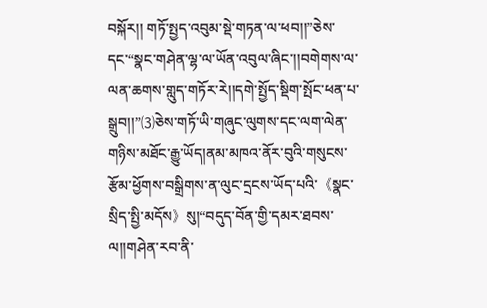བསྐོར།། གཏོ་སྤྱད་འབུམ་སྡེ་གཏན་ལ་ཕབ།།”ཅེས་དང་“སྣང་གཤེན་ལྷ་ལ་ཡོན་འབུལ་ཞིང་།།བགེགས་ལ་ལན་ཆགས་གླུད་གཏོར་རེ།།དགེ་སྤྱོད་སྡིག་སྤོང་ཕན་པ་སྒྲུབ།།”⑶ཅེས་གཏོ་ཡི་གཞུང་ལུགས་དང་ལག་ལེན་གཉིས་མཐོང་རྒྱུ་ཡོད།ནམ་མཁའ་ནོར་བུའི་གསུངས་རྩོམ་ཕྱོགས་བསྒྲིགས་ན་ལུང་དྲངས་ཡོད་པའི་《སྣང་སྲིད་སྤྱི་མདོས》སུ།“བདུད་བོན་གྱི་དམར་ཐབས་ལ།།གཤེན་རབ་ནི་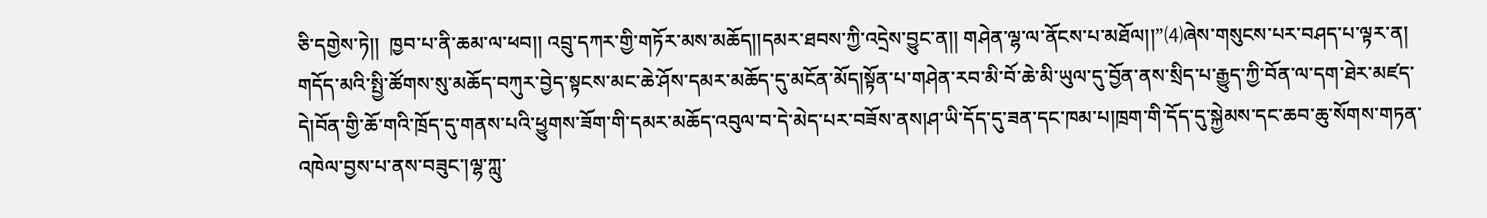ཅི་དགྱེས་ཏེ།།  ཁྱབ་པ་ནི་ཆམ་ལ་ཕབ།། འབྲུ་དཀར་གྱི་གཏོར་མས་མཆོད།།དམར་ཐབས་ཀྱི་འདྲེས་བྱུང་ན།། གཤེན་ལྷ་ལ་ནོངས་པ་མཐོལ།།”⑷ཞེས་གསུངས་པར་བཤད་པ་ལྟར་ན།  གདོད་མའི་སྤྱི་ཚོགས་སུ་མཆོད་བཀུར་བྱེད་སྟངས་མང་ཆེ་ཤོས་དམར་མཆོད་དུ་མངོན་མོད།སྟོན་པ་གཤེན་རབ་མི་བོ་ཆེ་མི་ཡུལ་དུ་བྱོན་ནས་སྲིད་པ་རྒྱུད་ཀྱི་བོན་ལ་དག་ཐེར་མཛད་དེ།བོན་གྱི་ཆོ་གའི་ཁྲོད་དུ་གནས་པའི་ཕྱུགས་ཟོག་གི་དམར་མཆོད་འབུལ་བ་དེ་མེད་པར་བཟོས་ནས།ཤ་ཡི་དོད་དུ་ཟན་དང་ཁམ་པ།ཁྲག་གི་དོད་དུ་སྐྱེམས་དང་ཆབ་ཆུ་སོགས་གཏན་འཁེལ་བྱས་པ་ནས་བཟུང་།ལྷ་ཀླུ་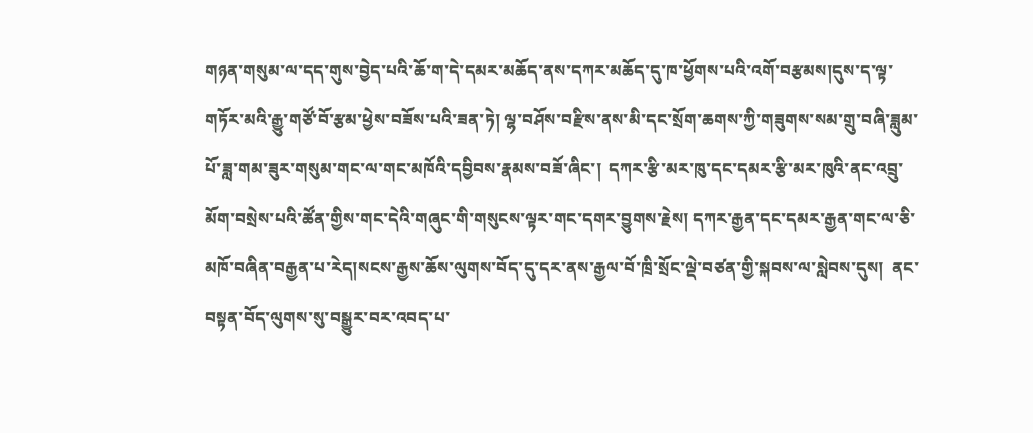གཉན་གསུམ་ལ་དད་གུས་བྱེད་པའི་ཆོ་ག་དེ་དམར་མཆོད་ནས་དཀར་མཆོད་དུ་ཁ་ཕྱོགས་པའི་འགོ་བརྩམས།དུས་ད་ལྟ་གཏོར་མའི་རྒྱུ་གཙོ་བོ་རྩམ་ཕྱེས་བཟོས་པའི་ཟན་ཏེ། ལྷ་བཤོས་བརྫིས་ནས་མི་དང་སྲོག་ཆགས་ཀྱི་གཟུགས་སམ་གྲུ་བཞི་ཟླུམ་པོ་ཟླ་གམ་ཟུར་གསུམ་གང་ལ་གང་མཁོའི་དབྱིབས་རྣམས་བཟོ་ཞིང་།  དཀར་རྩི་མར་ཁུ་དང་དམར་རྩི་མར་ཁུའི་ནང་འབྲུ་མོག་བསྲེས་པའི་ཚོན་གྱིས་གང་དེའི་གཞུང་གི་གསུངས་ལྟར་གང་དགར་བྱུགས་རྗེས། དཀར་རྒྱན་དང་དམར་རྒྱན་གང་ལ་ཅི་མཁོ་བཞིན་བརྒྱན་པ་རེད།སངས་རྒྱས་ཆོས་ལུགས་བོད་དུ་དར་ནས་རྒྱལ་བོ་ཁྲི་སྲོང་ལྡེ་བཙན་གྱི་སྐབས་ལ་སླེབས་དུས།  ནང་བསྟན་བོད་ལུགས་སུ་བསྒྱུར་བར་འབད་པ་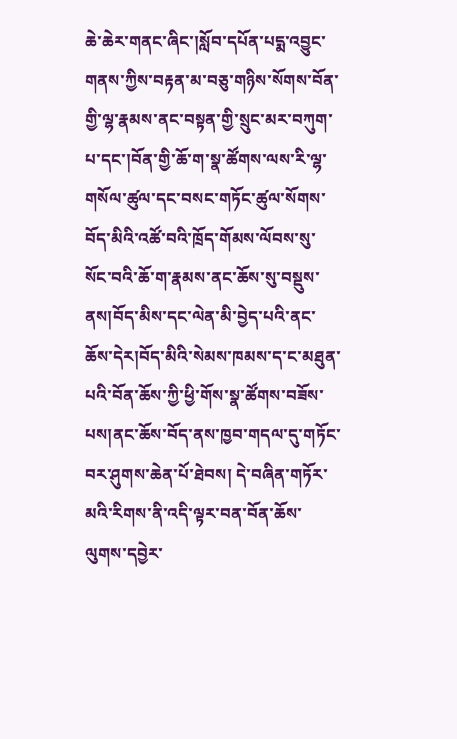ཆེ་ཆེར་གནང་ཞིང་།སློབ་དཔོན་པདྨ་འབྱུང་གནས་ཀྱིས་བརྟན་མ་བཅུ་གཉིས་སོགས་བོན་གྱི་ལྷ་རྣམས་ནང་བསྟན་གྱི་སྲུང་མར་བཀུག་པ་དང་།བོན་གྱི་ཆོ་ག་སྣ་ཚོགས་ལས་རི་ལྷ་གསོལ་ཚུལ་དང་བསང་གཏོང་ཚུལ་སོགས་བོད་མིའི་འཚོ་བའི་ཁྲོད་གོམས་ལོབས་སུ་སོང་བའི་ཆོ་ག་རྣམས་ནང་ཆོས་སུ་བསྡུས་ནས།བོད་མིས་དང་ལེན་མི་བྱེད་པའི་ནང་ཆོས་དེར།བོད་མིའི་སེམས་ཁམས་ད་ང་མཐུན་པའི་བོན་ཆོས་ཀྱི་ཕྱི་གོས་སྣ་ཚོགས་བཟོས་པས།ནང་ཆོས་བོད་ནས་ཁྱབ་གདལ་དུ་གཏོང་བར་ཤུགས་ཆེན་པོ་ཐེབས། དེ་བཞིན་གཏོར་མའི་རིགས་ནི་འདི་ལྟར་བན་བོན་ཆོས་ལུགས་དབྱེར་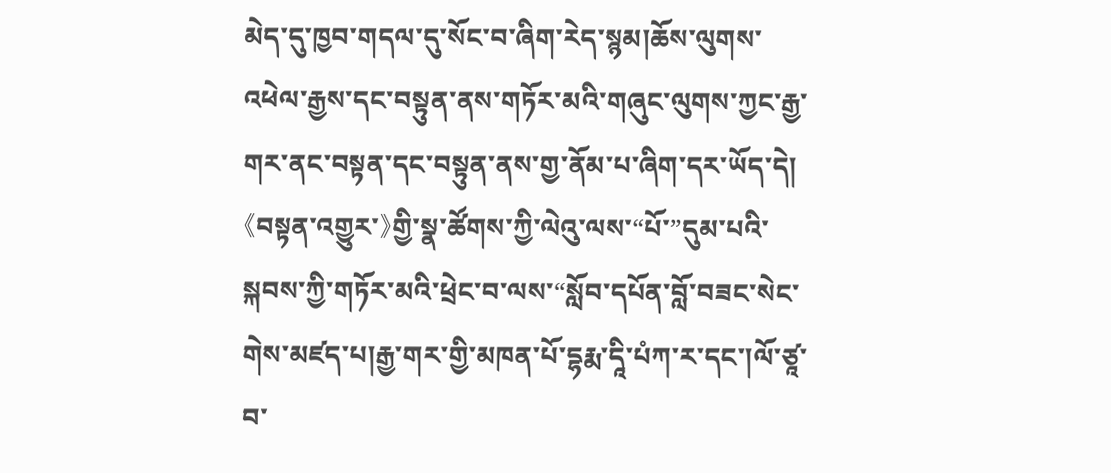མེད་དུ་ཁྱབ་གདལ་དུ་སོང་བ་ཞིག་རེད་སྙམ།ཆོས་ལུགས་འཕེལ་རྒྱས་དང་བསྟུན་ནས་གཏོར་མའི་གཞུང་ལུགས་ཀྱང་རྒྱ་གར་ནང་བསྟན་དང་བསྟུན་ནས་གྱ་ནོམ་པ་ཞིག་དར་ཡོད་དེ།《བསྟན་འགྱུར་》གྱི་སྣ་ཚོགས་ཀྱི་ལེའུ་ལས་“པོ་”དུམ་པའི་སྐབས་ཀྱི་གཏོར་མའི་ཕྲེང་བ་ལས་“སློབ་དཔོན་བློ་བཟང་སེང་གེས་མཛད་པ།རྒྱ་གར་གྱི་མཁན་པོ་དྷརྨ་དཱི་པཾཀ་ར་དང་།ལོ་ཙཱ་བ་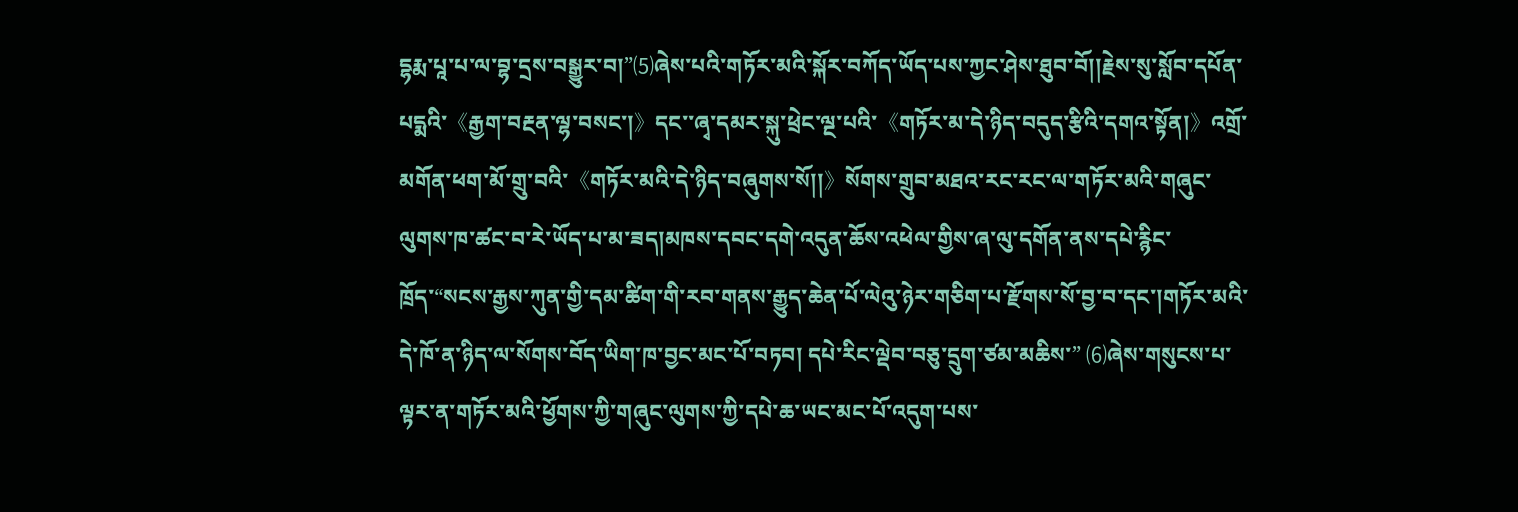དྷརྨ་པཱ་པ་ལ་བྷ་དྲས་བསྒྱུར་བ།”⑸ཞེས་པའི་གཏོར་མའི་སྐོར་བཀོད་ཡོད་པས་ཀྱང་ཤེས་ཐུབ་བོ།།རྗེས་སུ་སློབ་དཔོན་པདྨའི་《རྒྱག་བརྔན་ལྷ་བསང་།》དང་་ཞྭ་དམར་སྐུ་ཕྲེང་ལྔ་པའི་《གཏོར་མ་དེ་ཉིད་བདུད་རྩིའི་དགའ་སྟོན།》འགྲོ་མགོན་ཕག་མོ་གྲུ་བའི་《གཏོར་མའི་དེ་ཉིད་བཞུགས་སོ།།》སོགས་གྲུབ་མཐའ་རང་རང་ལ་གཏོར་མའི་གཞུང་ལུགས་ཁ་ཚང་བ་རེ་ཡོད་པ་མ་ཟད།མཁས་དབང་དགེ་འདུན་ཆོས་འཕེལ་གྱིས་ཞ་ལུ་དགོན་ནས་དཔེ་རྙིང་ཁྲོད་“སངས་རྒྱས་ཀུན་གྱི་དམ་ཚིག་གི་རབ་གནས་རྒྱུད་ཆེན་པོ་ལེའུ་ཉེར་གཅིག་པ་རྫོགས་སོ་བྱ་བ་དང་།གཏོར་མའི་དེ་ཁོ་ན་ཉིད་ལ་སོགས་བོད་ཡིག་ཁ་བྱང་མང་པོ་བཏབ། དཔེ་རིང་ལྡེབ་བཅུ་དྲུག་ཙམ་མཆིས་” ⑹ཞེས་གསུངས་པ་ལྟར་ན་གཏོར་མའི་ཕྱོགས་ཀྱི་གཞུང་ལུགས་ཀྱི་དཔེ་ཆ་ཡང་མང་པོ་འདུག་པས་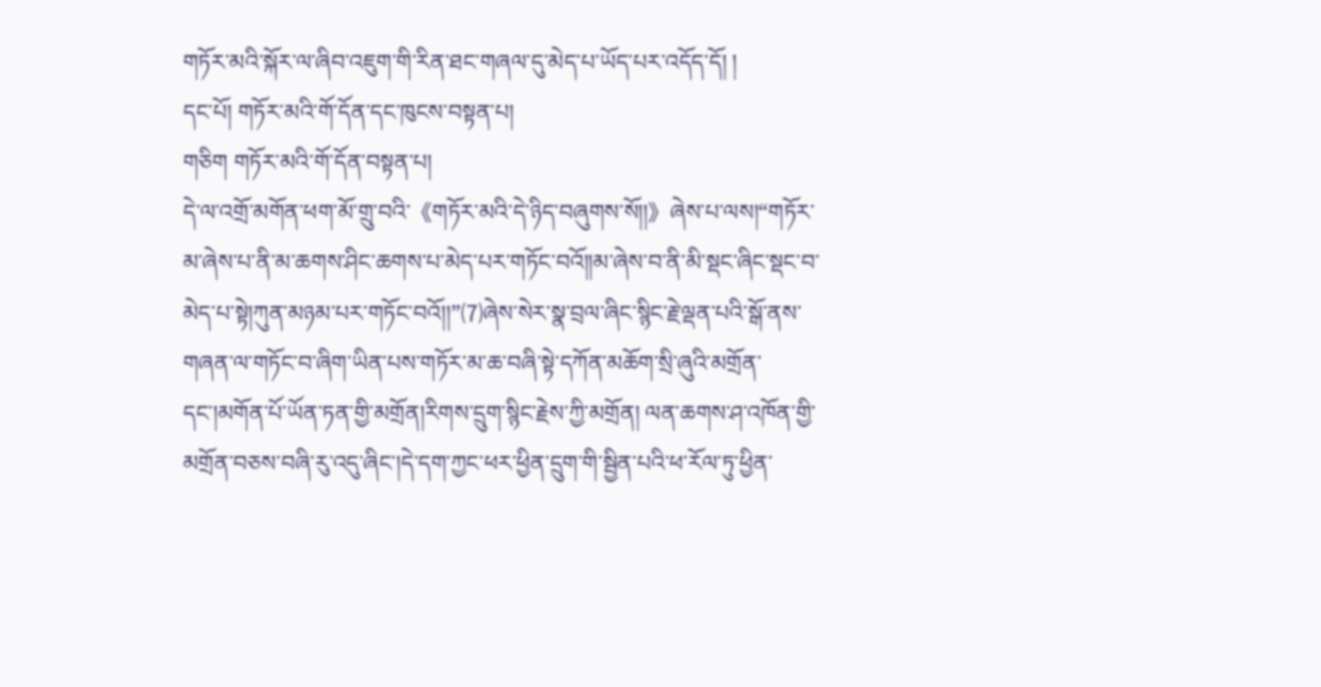གཏོར་མའི་སྐོར་ལ་ཞིབ་འཇུག་གི་རིན་ཐང་གཞལ་དུ་མེད་པ་ཡོད་པར་འདོད་དོ། །
དང་པོ། གཏོར་མའི་གོ་དོན་དང་ཁུངས་བསྟན་པ།
གཅིག གཏོར་མའི་གོ་དོན་བསྟན་པ།
དེ་ལ་འགྲོ་མགོན་ཕག་མོ་གྲུ་བའི་《གཏོར་མའི་དེ་ཉིད་བཞུགས་སོ།།》ཞེས་པ་ལས།“གཏོར་མ་ཞེས་པ་ནི་མ་ཆགས་ཤིང་ཆགས་པ་མེད་པར་གཏོང་བའོ།།མ་ཞེས་བ་ནི་མི་སྡང་ཞིང་སྡང་བ་མེད་པ་སྟེ།ཀུན་མཉམ་པར་གཏོང་བའོ།།”⑺ཞེས་སེར་སྣ་བྲལ་ཞིང་སྙིང་རྗེ་ལྡན་པའི་སྒོ་ནས་གཞན་ལ་གཏོང་བ་ཞིག་ཡིན་པས་གཏོར་མ་ཆ་བཞི་སྟེ་དཀོན་མཆོག་སྲི་ཞུའི་མགྲོན་དང་།མགོན་པོ་ཡོན་ཏན་གྱི་མགྲོན།རིགས་དྲུག་སྙིང་རྗེས་ཀྱི་མགྲོན། ལན་ཆགས་ཤ་འཁོན་གྱི་མགྲོན་བཅས་བཞི་རུ་འདུ་ཞིང་།དེ་དག་ཀྱང་ཕར་ཕྱིན་དྲུག་གི་སྦྱིན་པའི་ཕ་རོལ་ཏུ་ཕྱིན་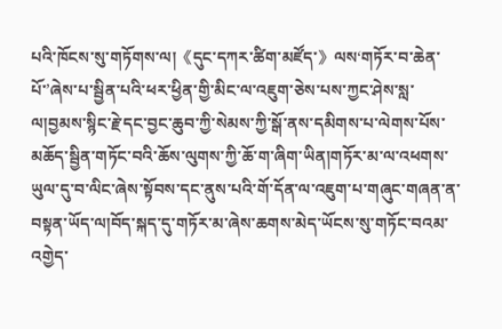པའི་ཁོངས་སུ་གཏོགས་ལ།《དུང་དཀར་ཚིག་མཛོད་》ལས‘གཏོར་བ་ཆེན་པོ་’ཞེས་པ་སྦྱིན་པའི་ཕར་ཕྱིན་གྱི་མིང་ལ་འཇུག་ཅེས་པས་ཀྱང་ཤེས་སླ་ལ།བྱམས་སྙིང་རྗེ་དང་བྱང་ཆུབ་ཀྱི་སེམས་ཀྱི་སྒོ་ནས་དམིགས་པ་ལེགས་པོས་མཆོད་སྦྱིན་གཏོང་བའི་ཆོས་ལུགས་ཀྱི་ཆོ་ག་ཞིག་ཡིན།གཏོར་མ་ལ་འཕགས་ཡུལ་དུ་བ་ལིང་ཞེས་སྟོབས་དང་ནུས་པའི་གོ་དོན་ལ་འཇུག་པ་གཞུང་གཞན་ན་བསྟན་ཡོད་ལ།བོད་སྐད་དུ་གཏོར་མ་ཞེས་ཆགས་མེད་ཡོངས་སུ་གཏོང་བའམ་འགྱེད་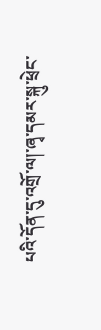པའི་དོན་དུ་འགྲོ་ལ།་ཞྭ་དམར་སྐུ་ཕྲེང་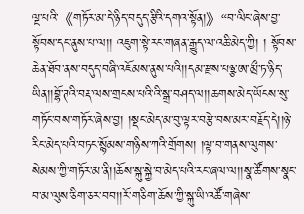ལྔ་པའི་《གཏོར་མ་དེ་ཉིད་བདུད་རྩིའི་དགའ་སྟོན།》“བ་ལིང་ཞེས་བྱ་སྟོབས་དང་ནུས་པ་ལ།། འཇུག་སྟེ་རང་གཞན་རྒྱུད་ལ་འཆི་མེད་ཀྱི། ། སྟོབས་ཆེན་ཐོབ་ནས་བདུད་བཞི་འཇོམས་ནུས་པའི།།དམ་རྫས་པཉྩ་ཨ་མྲྀ་ཏ་ཉིད་ཡིན།།བྷོ་ཊའི་བརྡ་ལས་གྲངས་པའི་འི་སྒྲ་བཤད་ལ།།ཆགས་མེད་ཡོངས་སུ་གཏོང་བས་གཏོར་ཞེས་བྱ། །སྡང་མེད་མ་བུ་ལྟར་བརྩེ་བས་མར་བརྗོད་དེ།།ཉེ་རིང་མེད་པའི་བཏང་སྙོམས་གཉིས་ཀའི་གྲོགས། །ལྟ་བ་གནས་ལུགས་སེམས་ཀྱི་གཏོར་མ་ནི།།ཆོས་སྐུ་སྐྱེ་བ་མེད་པའི་རང་ཞལ་ལ།།སྣ་ཚོགས་སྣང་བ་མ་ལུས་ཅིག་ཅར་བབ།།རོ་གཅིག་ཆོས་ཀྱི་སྐུ་ཡི་འཚོ་གཞེས་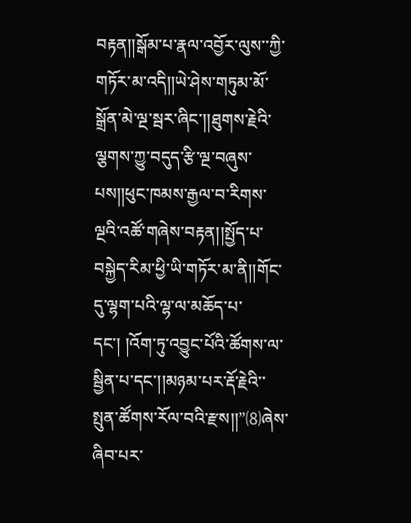བརྟན།།སྒོམ་པ་རྣལ་འབྱོར་ལུས་་ཀྱི་གཏོར་མ་འདི།།ཡེ་ཤེས་གཏུམ་མོ་སྒྲོན་མེ་ལྔ་སྦར་ཞིང་།།ཐུགས་རྗེའི་ལྕགས་ཀྱུ་བདུད་རྩི་ལྔ་བཞུས་པས།།ཕུང་ཁམས་རྒྱལ་བ་རིགས་ལྔའི་འཚོ་གཞེས་བརྟན།།སྤྱོད་པ་བསྐྱེད་རིམ་ཕྱི་ཡི་གཏོར་མ་ནི།།གོང་དུ་ལྷག་པའི་ལྷ་ལ་མཆོད་པ་དང་། །འོག་ཏུ་འབྱུང་པོའི་ཚོགས་ལ་སྦྱིན་པ་དང་།།མཉམ་པར་རྡོ་རྗེའི་་སྤུན་ཚོགས་རོལ་བའི་རྫས།།”⑻ཞེས་ཞིབ་པར་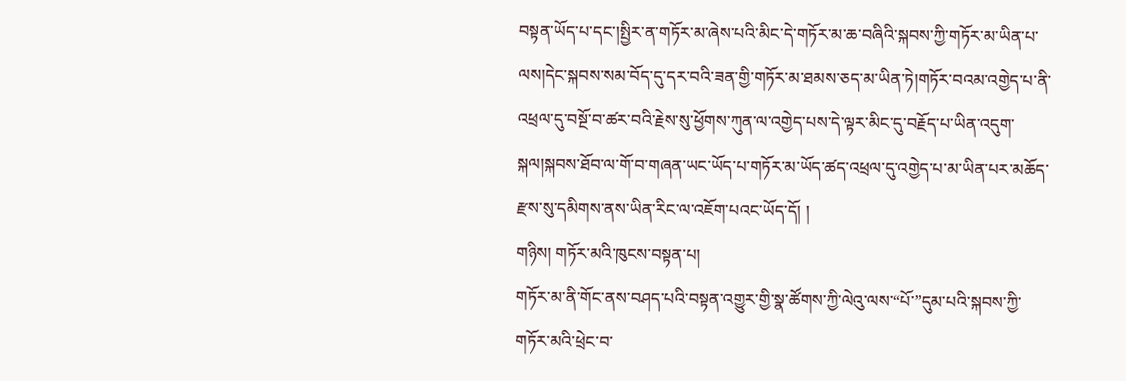བསྟན་ཡོད་པ་དང་།སྤྱིར་ན་གཏོར་མ་ཞེས་པའི་མིང་དེ་གཏོར་མ་ཆ་བཞིའི་སྐབས་ཀྱི་གཏོར་མ་ཡིན་པ་ལས།དེང་སྐབས་སམ་བོད་དུ་དར་བའི་ཟན་གྱི་གཏོར་མ་ཐམས་ཅད་མ་ཡིན་ཏེ།གཏོར་བའམ་འགྱེད་པ་ནི་འཕྲལ་དུ་བསྔོ་བ་ཚར་བའི་རྗེས་སུ་ཕྱོགས་ཀུན་ལ་འགྱེད་པས་དེ་ལྟར་མིང་དུ་བརྗོད་པ་ཡིན་འདུག་སྐལ།སྐབས་ཐོབ་ལ་གོ་བ་གཞན་ཡང་ཡོད་པ་གཏོར་མ་ཡོད་ཚད་འཕྲལ་དུ་འགྱེད་པ་མ་ཡིན་པར་མཆོད་རྫས་སུ་དམིགས་ནས་ཡིན་རིང་ལ་འཇོག་པའང་ཡོད་དོ། །
གཉིས། གཏོར་མའི་ཁུངས་བསྟན་པ།
གཏོར་མ་ནི་གོང་ནས་བཤད་པའི་བསྟན་འགྱུར་གྱི་སྣ་ཚོགས་ཀྱི་ལེའུ་ལས་“པོ་”དུམ་པའི་སྐབས་ཀྱི་གཏོར་མའི་ཕྲེང་བ་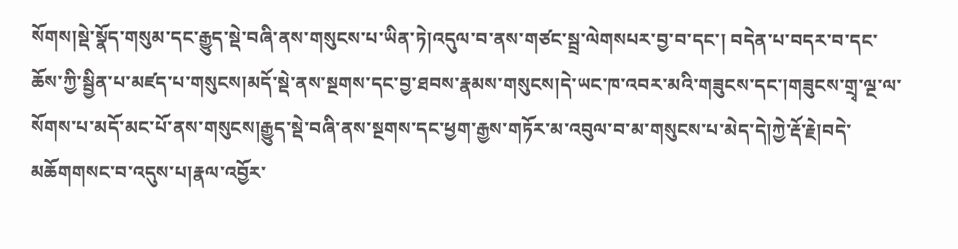སོགས།སྡེ་སྣོད་གསུམ་དང་རྒྱུད་སྡེ་བཞི་ནས་གསུངས་པ་ཡིན་ཏེ།འདུལ་བ་ནས་གཙང་སྦྲ་ལེགསཔར་བྱ་བ་དང་། བདེན་པ་བདར་བ་དང་ཆོས་ཀྱི་སྦྱིན་པ་མཛད་པ་གསུངས།མདོ་སྡེ་ནས་སྔགས་དང་བྱ་ཐབས་རྣམས་གསུངས།དེ་ཡང་ཁ་འབར་མའི་གཟུངས་དང་།གཟུངས་གྲྭ་ལྔ་ལ་སོགས་པ་མདོ་མང་པོ་ནས་གསུངས།རྒྱུད་སྡེ་བཞི་ནས་སྔགས་དང་ཕྱག་རྒྱས་གཏོར་མ་འབུལ་བ་མ་གསུངས་པ་མེད་དེ།ཀྱེ་རྡོ་རྗེ།བདེ་མཆོགགསང་བ་འདུས་པ།རྣལ་འབྱོར་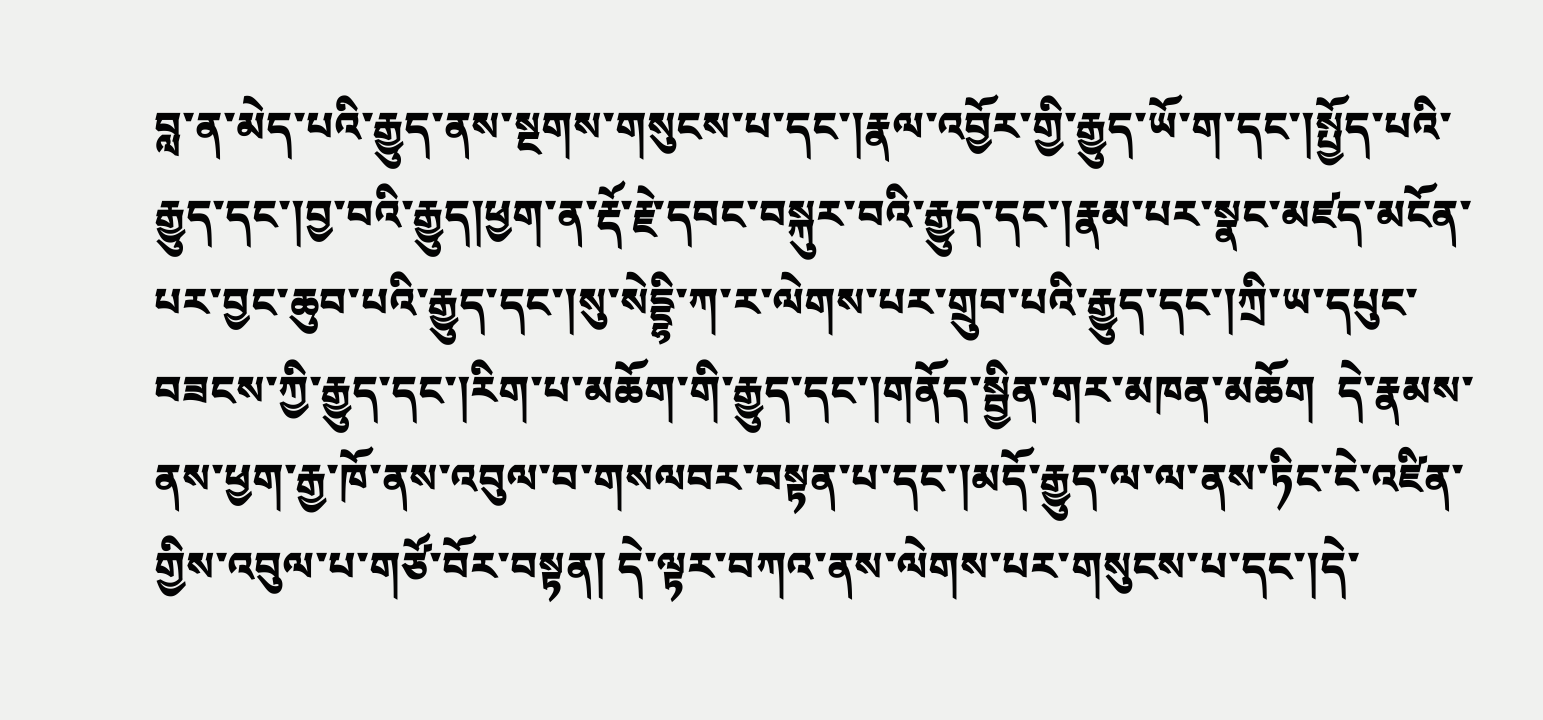བླ་ན་མེད་པའི་རྒྱུད་ནས་སྔགས་གསུངས་པ་དང་།རྣལ་འབྱོར་གྱི་རྒྱུད་ཡོ་ག་དང་།སྤྱོད་པའི་རྒྱུད་དང་།བྱ་བའི་རྒྱུད།ཕྱག་ན་རྡོ་རྗེ་དབང་བསྐུར་བའི་རྒྱུད་དང་།རྣམ་པར་སྣང་མཛད་མངོན་པར་བྱང་ཆུབ་པའི་རྒྱུད་དང་།སུ་སེདྡྷི་ཀ་ར་ལེགས་པར་གྲུབ་པའི་རྒྱུད་དང་།ཀྲི་ཡ་དཔུང་བཟངས་ཀྱི་རྒྱུད་དང་།རིག་པ་མཆོག་གི་རྒྱུད་དང་།གནོད་སྦྱིན་གར་མཁན་མཆོག  དེ་རྣམས་ནས་ཕྱག་རྒྱ་ཁོ་ནས་འབུལ་བ་གསལབར་བསྟན་པ་དང་།མདོ་རྒྱུད་ལ་ལ་ནས་ཏིང་ངེ་འཛིན་གྱིས་འབུལ་པ་གཙོ་བོར་བསྟན། དེ་ལྟར་བཀའ་ནས་ལེགས་པར་གསུངས་པ་དང་།དེ་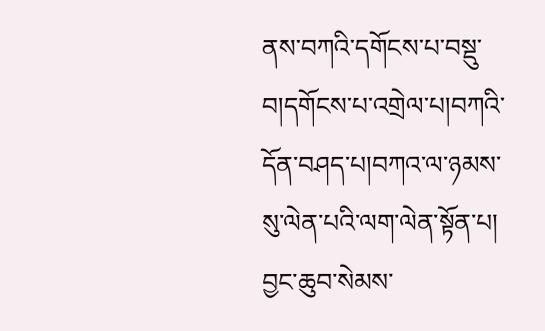ནས་བཀའི་དགོངས་པ་བསྡུ་བ།དགོངས་པ་འགྲེལ་པ།བཀའི་དོན་བཤད་པ།བཀའ་ལ་ཉམས་སུ་ལེན་པའི་ལག་ལེན་སྟོན་པ། བྱང་ཆུབ་སེམས་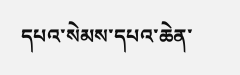དཔའ་སེམས་དཔའ་ཆེན་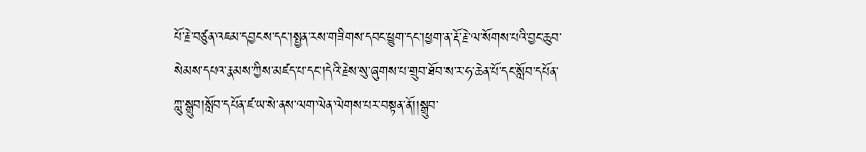པོ་རྗེ་བཙུན་འཇམ་དབྱངས་དང་།སྤྱན་རས་གཟིགས་དབང་ཕྱུག་དང་།ཕྱག་ན་རྡོ་རྗེ་ལ་སོགས་པའི་བྱང་ཆུབ་སེམས་དཔའ་རྣམས་ཀྱིས་མཛད་པ་དང་།དེའི་རྗེས་སུ་ཞུགས་པ་གྲུབ་ཐོབ་ས་ར་ཧ་ཆེན་པོ་དང་སློབ་དཔོན་ཀླུ་སྒྲུབ།སློབ་དཔོན་ཛ་ཡ་སེ་ནས་ལག་ལེན་ལེགས་པར་བསྟན་ནོ།།སྒྲུབ་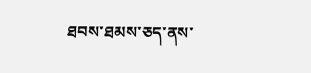ཐབས་ཐམས་ཅད་ནས་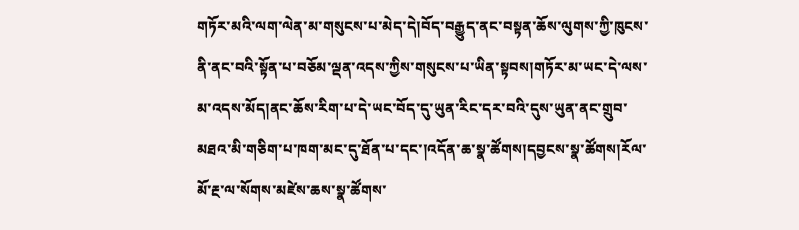གཏོར་མའི་ལག་ལེན་མ་གསུངས་པ་མེད་དེ།བོད་བརྒྱུད་ནང་བསྟན་ཆོས་ལུགས་ཀྱི་ཁུངས་ནི་ནང་བའི་སྟོན་པ་བཅོམ་ལྡན་འདས་ཀྱིས་གསུངས་པ་ཡིན་སྟབས།གཏོར་མ་ཡང་དེ་ལས་མ་འདས་མོད།ནང་ཆོས་རིག་པ་དེ་ཡང་བོད་དུ་ཡུན་རིང་དར་བའི་དུས་ཡུན་ནང་གྲུབ་མཐའ་མི་གཅིག་པ་ཁག་མང་དུ་ཐོན་པ་དང་།འདོན་ཆ་སྣ་ཚོགས།དབྱངས་སྣ་ཚོགས།རོལ་མོ་རྔ་ལ་སོགས་མཛེས་ཆས་སྣ་ཚོགས་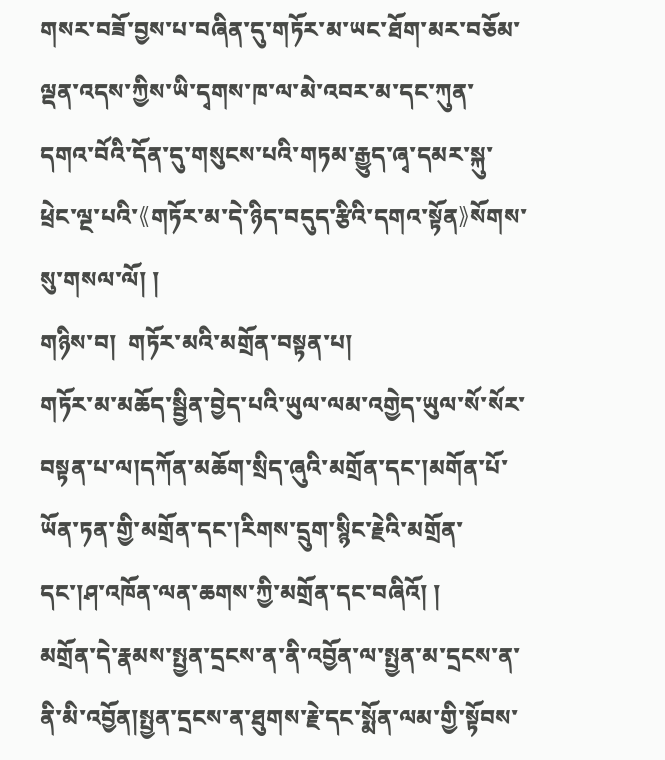གསར་བཟོ་བྱས་པ་བཞིན་དུ་གཏོར་མ་ཡང་ཐོག་མར་བཅོམ་ལྡན་འདས་ཀྱིས་ཡི་དྭགས་ཁ་ལ་མེ་འབར་མ་དང་ཀུན་དགའ་བོའི་དོན་དུ་གསུངས་པའི་གཏམ་རྒྱུད་ཞྭ་དམར་སྐུ་ཕྲེང་ལྔ་པའི་《གཏོར་མ་དེ་ཉིད་བདུད་རྩིའི་དགའ་སྟོན》སོགས་སུ་གསལ་ལོ། །
གཉིས་བ།  གཏོར་མའི་མགྲོན་བསྟན་པ།
གཏོར་མ་མཆོད་སྦྱིན་བྱེད་པའི་ཡུལ་ལམ་འགྱེད་ཡུལ་སོ་སོར་བསྟན་པ་ལ།དཀོན་མཆོག་སྲིད་ཞུའི་མགྲོན་དང་།མགོན་པོ་ཡོན་ཏན་གྱི་མགྲོན་དང་།རིགས་དྲུག་སྙིང་རྗེའི་མགྲོན་དང་།ཤ་འཁོན་ལན་ཆགས་ཀྱི་མགྲོན་དང་བཞིའོ། །
མགྲོན་དེ་རྣམས་སྤྱན་དྲངས་ན་ནི་འབྱོན་ལ་སྤྱན་མ་དྲངས་ན་ནི་མི་འབྱོན།སྤྱན་དྲངས་ན་ཐུགས་རྗེ་དང་སྨོན་ལམ་གྱི་སྟོབས་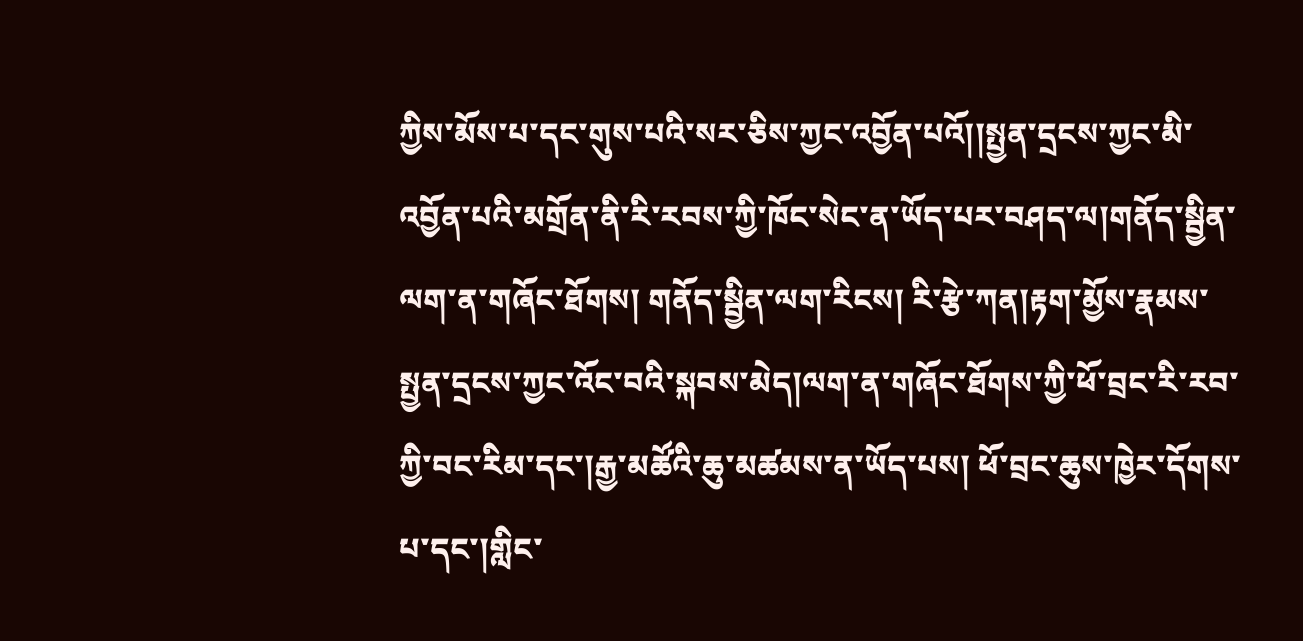ཀྱིས་མོས་པ་དང་གུས་པའི་སར་ཅིས་ཀྱང་འབྱོན་པའོ།།སྤྱན་དྲངས་ཀྱང་མི་འབྱོན་པའི་མགྲོན་ནི་རི་རབས་ཀྱི་ཁོང་སེང་ན་ཡོད་པར་བཤད་ལ།གནོད་སྦྱིན་ལག་ན་གཞོང་ཐོགས། གནོད་སྦྱིན་ལག་རིངས། རི་རྩེ་ཀན།རྟག་མྱོས་རྣམས་སྤྱན་དྲངས་ཀྱང་འོང་བའི་སྐབས་མེད།ལག་ན་གཞོང་ཐོགས་ཀྱི་ཕོ་བྲང་རི་རབ་ཀྱི་བང་རིམ་དང་།རྒྱ་མཚོའི་ཆུ་མཚམས་ན་ཡོད་པས། ཕོ་བྲང་ཆུས་ཁྱེར་དོགས་པ་དང་།གླིང་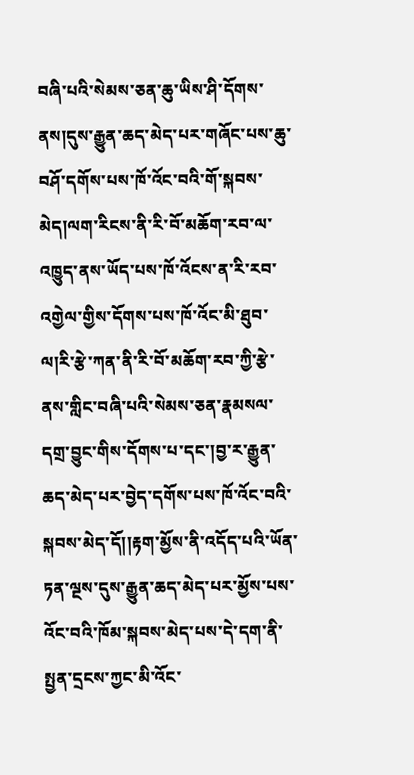བཞི་པའི་སེམས་ཅན་ཆུ་ཡིས་ཤི་དོགས་ནས།དུས་རྒྱུན་ཆད་མེད་པར་གཞོང་པས་ཆུ་བཤོ་དགོས་པས་ཁོ་འོང་བའི་གོ་སྐབས་མེད།ལག་རིངས་ནི་རི་བོ་མཆོག་རབ་ལ་འཁྱུད་ནས་ཡོད་པས་ཁོ་འོངས་ན་རི་རབ་འགྱེལ་གྱིས་དོགས་པས་ཁོ་འོང་མི་ཐུབ་ལ།རི་རྩེ་ཀན་ནི་རི་བོ་མཆོག་རབ་ཀྱི་རྩེ་ནས་གླིང་བཞི་པའི་སེམས་ཅན་རྣམསལ་དགྲ་བྱུང་གིས་དོགས་པ་དང་།བྱ་ར་རྒྱུན་ཆད་མེད་པར་བྱེད་དགོས་པས་ཁོ་འོང་བའི་སྐབས་མེད་དོ།།རྟག་མྱོས་ནི་འདོད་པའི་ཡོན་ཏན་ལྔས་དུས་རྒྱུན་ཆད་མེད་པར་མྱོས་པས་འོང་བའི་ཁོམ་སྐབས་མེད་པས་དེ་དག་ནི་སྤྱན་དྲངས་ཀྱང་མི་འོང་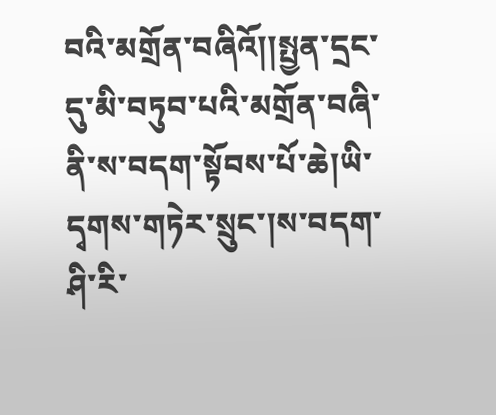བའི་མགྲོན་བཞིའོ།།སྤྱན་དྲང་དུ་མི་བཏུབ་པའི་མགྲོན་བཞི་ནི་ས་བདག་སྟོབས་པོ་ཆེ།ཡི་དྭགས་གཏེར་སྲུང་།ས་བདག་ཤི་རི་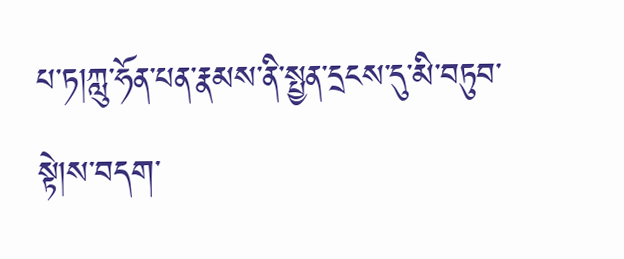པ་ཏ།ཀླུ་ཧོན་པན་རྣམས་ནི་སྤྱན་དྲངས་དུ་མི་བཏུབ་སྟེ།ས་བདག་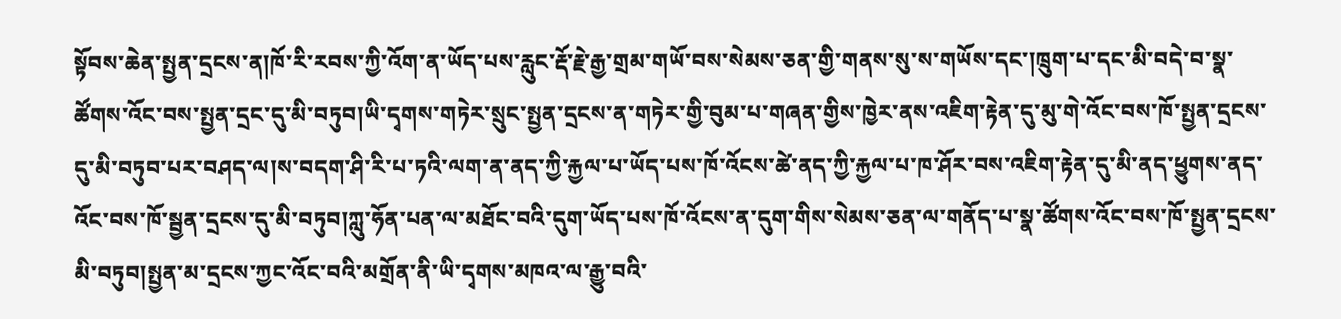སྟོབས་ཆེན་སྤྱན་དྲངས་ན།ཁོ་རི་རབས་ཀྱི་འོག་ན་ཡོད་པས་རླུང་རྡོ་རྗེ་རྒྱ་གྲམ་གཡོ་བས་སེམས་ཅན་གྱི་གནས་སུ་ས་གཡོས་དང་།ཁྲུག་པ་དང་མི་བདེ་བ་སྣ་ཚོགས་འོང་བས་སྤྱན་དྲང་དུ་མི་བཏུབ།ཡི་དྭགས་གཏེར་སྲུང་སྤྱན་དྲངས་ན་གཏེར་གྱི་བུམ་པ་གཞན་གྱིས་ཁྱེར་ནས་འཇིག་རྟེན་དུ་མུ་གེ་འོང་བས་ཁོ་སྤྱན་དྲངས་དུ་མི་བཏུབ་པར་བཤད་ལ།ས་བདག་ཤི་རི་པ་ཏའི་ལག་ན་ནད་ཀྱི་རྐྱལ་པ་ཡོད་པས་ཁོ་འོངས་ཚེ་ནད་ཀྱི་རྐྱལ་པ་ཁ་ཤོར་བས་འཇིག་རྟེན་དུ་མི་ནད་ཕྱུགས་ནད་འོང་བས་ཁོ་སྦྱན་དྲངས་དུ་མི་བཏུབ།ཀླུ་ཧོན་པན་ལ་མཐོང་བའི་དུག་ཡོད་པས་ཁོ་འོངས་ན་དུག་གིས་སེམས་ཅན་ལ་གནོད་པ་སྣ་ཚོགས་འོང་བས་ཁོ་སྤྱན་དྲངས་མི་བཏུབ།སྤྱན་མ་དྲངས་ཀྱང་འོང་བའི་མགྲོན་ནི་ཡི་དྭགས་མཁའ་ལ་རྒྱུ་བའི་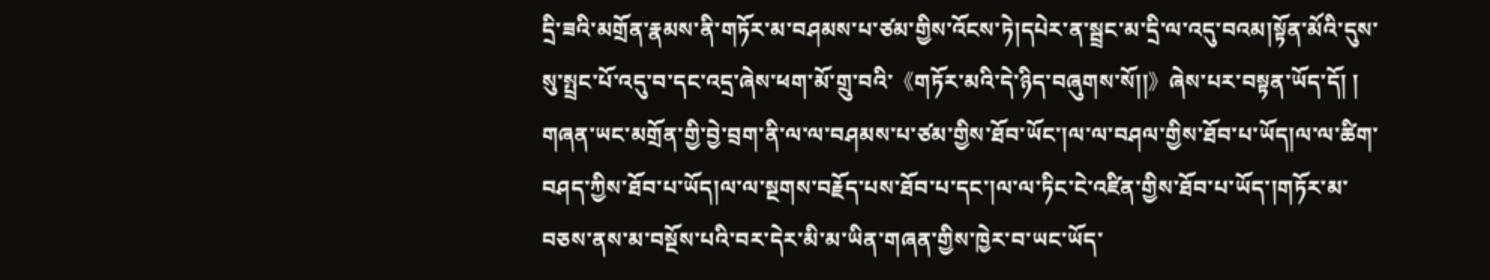དྲི་ཟའི་མགྲོན་རྣམས་ནི་གཏོར་མ་བཤམས་པ་ཙམ་གྱིས་འོངས་ཏེ།དཔེར་ན་སྦྲང་མ་དྲི་ལ་འདུ་བའམ།སྟོན་མོའི་དུས་སུ་སྤྲང་པོ་འདུ་བ་དང་འདྲ་ཞེས་ཕག་མོ་གྲུ་བའི་《གཏོར་མའི་དེ་ཉིད་བཞུགས་སོ།།》ཞེས་པར་བསྟན་ཡོད་དོ། །
གཞན་ཡང་མགྲོན་གྱི་བྱེ་བྲག་ནི་ལ་ལ་བཤམས་པ་ཙམ་གྱིས་ཐོབ་ཡོང་།ལ་ལ་བཤལ་གྱིས་ཐོབ་པ་ཡོད།ལ་ལ་ཚིག་བཤད་ཀྱིས་ཐོབ་པ་ཡོད།ལ་ལ་སྔགས་བརྗོད་པས་ཐོབ་པ་དང་།ལ་ལ་ཏིང་ངེ་འཛིན་གྱིས་ཐོབ་པ་ཡོད་།གཏོར་མ་བཅས་ནས་མ་བསྔོས་པའི་བར་དེར་མི་མ་ཡིན་གཞན་གྱིས་ཁྱེར་བ་ཡང་ཡོད་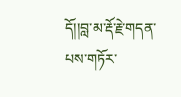དོ།།བླ་མ་རྡོ་རྗེ་གདན་པས་གཏོར་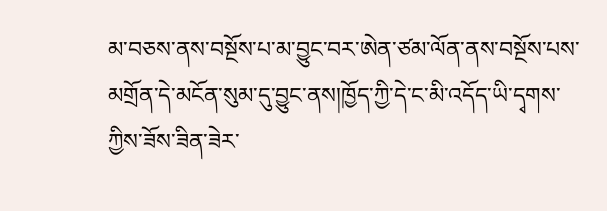མ་བཅས་ནས་བསྔོས་པ་མ་བྱུང་བར་ཨེན་ཙམ་ལོན་ནས་བསྔོས་པས་མགྲོན་དེ་མངོན་སུམ་དུ་བྱུང་ནས།ཁྱོད་ཀྱི་དེ་ང་མི་འདོད་ཡི་དྭགས་ཀྱིས་ཟོས་ཟིན་ཟེར་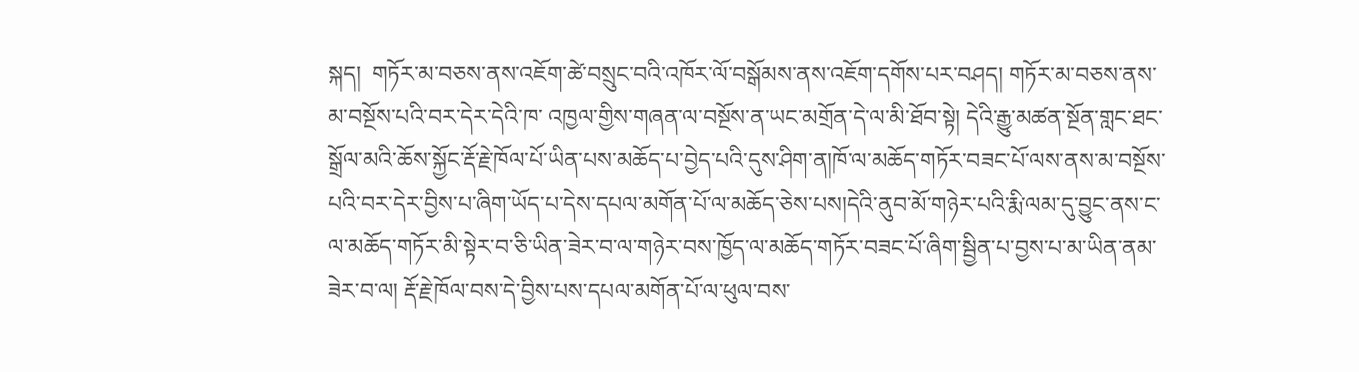སྐད།  གཏོར་མ་བཅས་ནས་འཇོག་ཚེ་བསྲུང་བའི་འཁོར་ལོ་བསྒོམས་ནས་འཇོག་དགོས་པར་བཤད། གཏོར་མ་བཅས་ནས་མ་བསྔོས་པའི་བར་དེར་དེའི་ཁ་ འཁྱལ་གྱིས་གཞན་ལ་བསྔོས་ན་ཡང་མགྲོན་དེ་ལ་མི་ཐོབ་སྟེ། དེའི་རྒྱུ་མཚན་སྔོན་གླང་ཐང་སྒྲོལ་མའི་ཆོས་སྐྱོང་རྡོ་རྗེ་ཁོལ་པོ་ཡིན་པས་མཆོད་པ་བྱེད་པའི་དུས་ཤིག་ན།ཁོ་ལ་མཆོད་གཏོར་བཟང་པོ་ལས་ནས་མ་བསྔོས་པའི་བར་དེར་བྱིས་པ་ཞིག་ཡོད་པ་དེས་དཔལ་མགོན་པོ་ལ་མཆོད་ཅེས་པས།དེའི་ནུབ་མོ་གཉེར་པའི་རྨི་ལམ་དུ་བྱུང་ནས་ང་ལ་མཆོད་གཏོར་མི་སྟེར་བ་ཅི་ཡིན་ཟེར་བ་ལ་གཉེར་བས་ཁྱོད་ལ་མཆོད་གཏོར་བཟང་པོ་ཞིག་སྦྱིན་པ་བྱས་པ་མ་ཡིན་ནམ་ཟེར་བ་ལ། རྡོ་རྗེ་ཁོལ་བས་དེ་བྱིས་པས་དཔལ་མགོན་པོ་ལ་ཕུལ་བས་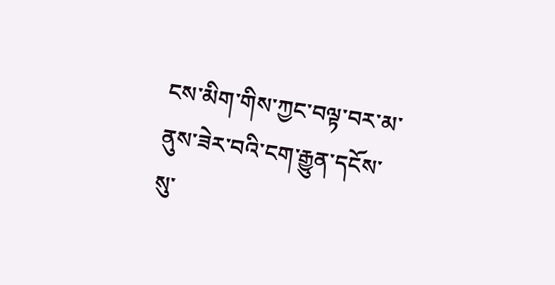ངས་མིག་གིས་ཀྱང་བལྟ་བར་མ་ནུས་ཟེར་བའི་ངག་རྒྱུན་དངོས་སུ་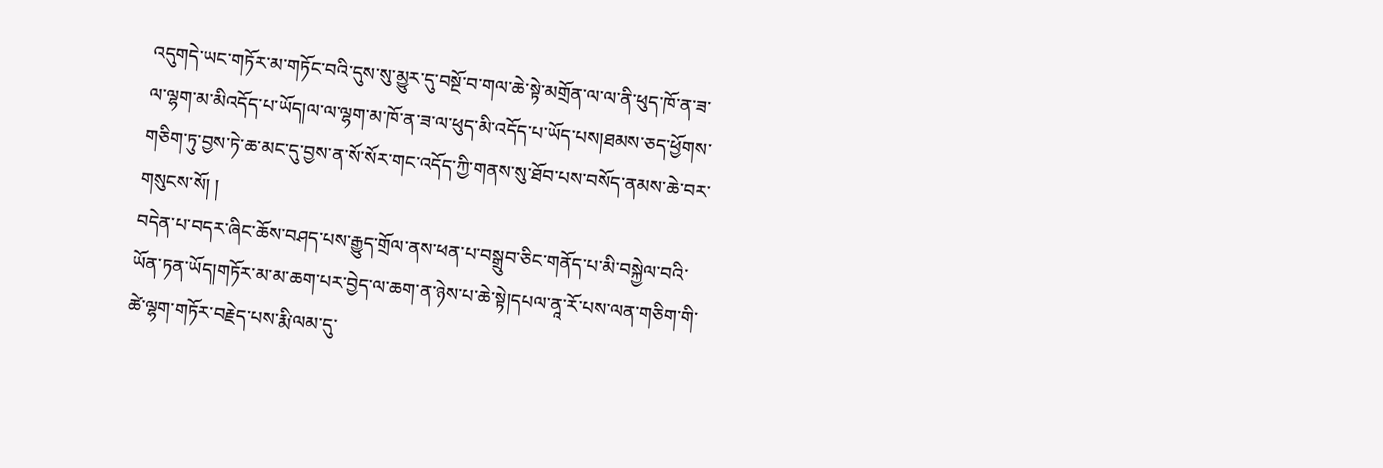འདུགདེ་ཡང་གཏོར་མ་གཏོང་བའི་དུས་སུ་མྱུར་དུ་བསྔོ་བ་གལ་ཆེ་སྟེ་མགྲོན་ལ་ལ་ནི་ཕུད་ཁོ་ན་ཟ་ལ་ལྷག་མ་མིའདོད་པ་ཡོད།ལ་ལ་ལྷག་མ་ཁོ་ན་ཟ་ལ་ཕུད་མི་འདོད་པ་ཡོད་པས།ཐམས་ཅད་ཕྱོགས་གཅིག་ཏུ་བྱས་ཏེ་ཆ་མང་དུ་བྱས་ན་སོ་སོར་གང་འདོད་ཀྱི་གནས་སུ་ཐོབ་པས་བསོད་ནམས་ཆེ་བར་གསུངས་སོ། །
བདེན་པ་བདར་ཞིང་ཆོས་བཤད་པས་རྒྱུད་གྲོལ་ནས་ཕན་པ་བསྒྲུབ་ཅིང་གནོད་པ་མི་བསྐྱེལ་བའི་ཡོན་ཏན་ཡོད།གཏོར་མ་མ་ཆག་པར་བྱེད་ལ་ཆག་ན་ཉེས་པ་ཆེ་སྟེ།དཔལ་ནཱ་རོ་པས་ལན་གཅིག་གི་ཚེ་ལྷག་གཏོར་བརྗེད་པས་རྨི་ལམ་དུ་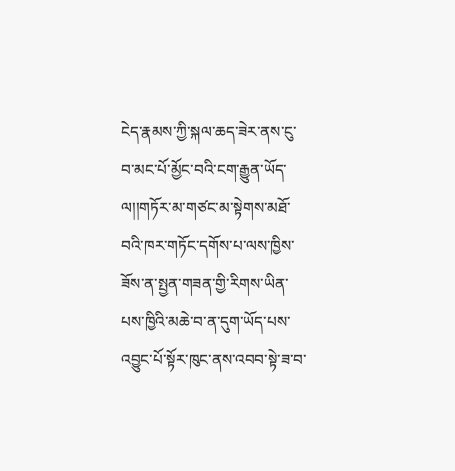ངེད་རྣམས་ཀྱི་སྐལ་ཆད་ཟེར་ནས་ངུ་བ་མང་པོ་མྱོང་བའི་ངག་རྒྱུན་ཡོད་ལ།།གཏོར་མ་གཙང་མ་སྟེགས་མཐོ་བའི་ཁར་གཏོང་དགོས་པ་ལས་ཁྱིས་ཟོས་ན་སྤྱན་གཟན་གྱི་རིགས་ཡིན་པས་ཁྱིའི་མཆེ་བ་ན་དུག་ཡོད་པས་འབྱུང་པོ་སྟོར་ཁུང་ནས་འབབ་སྟེ་ཟ་བ་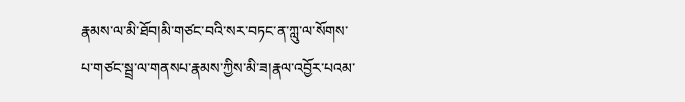རྣམས་ལ་མི་ཐོབ།མི་གཙང་བའི་སར་བཏང་ན་ཀླུ་ལ་སོགས་པ་གཙང་སྦྲ་ལ་གནསཔ་རྣམས་ཀྱིས་མི་ཟ།རྣལ་འབྱོར་པའམ་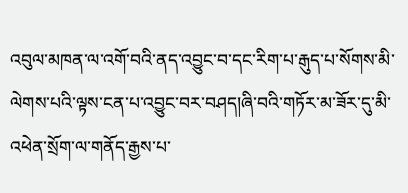འབུལ་མཁན་ལ་འགོ་བའི་ནད་འབྱུང་བ་དང་རིག་པ་རྒུད་པ་སོགས་མི་ལེགས་པའི་ལྟས་ངན་པ་འབྱུང་བར་བཤད།ཞི་བའི་གཏོར་མ་ཟོར་དུ་མི་འཕེན་སྲོག་ལ་གནོད་རྒྱས་པ་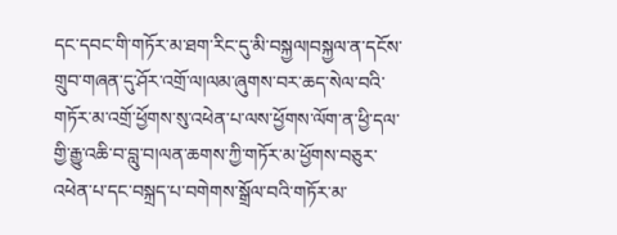དང་དབང་གི་གཏོར་མ་ཐག་རིང་དུ་མི་བསྐྱལ།བསྐྱལ་ན་དངོས་གྲུབ་གཞན་དུ་ཤོར་འགྲོ་ལ།ལམ་ཞུགས་བར་ཆད་སེལ་བའི་གཏོར་མ་འགྲོ་ཕྱོགས་སུ་འཕེན་པ་ལས་ཕྱོགས་ལོག་ན་ཕྱི་དལ་གྱི་རྒྱུ་འཆི་བ་བླུ་བ།ལན་ཆགས་ཀྱི་གཏོར་མ་ཕྱོགས་བཅུར་འཕེན་པ་དང་བསྐྲད་པ་བགེགས་སྒྲོལ་བའི་གཏོར་མ་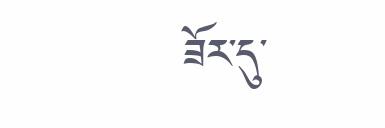ཟོར་དུ་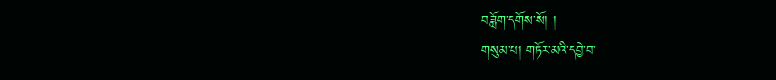བཟློག་དགོས་སོ། །
གསུམ་པ། གཏོར་མའི་དབྱེ་བ་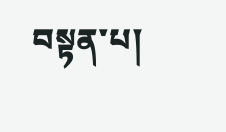བསྟན་པ།